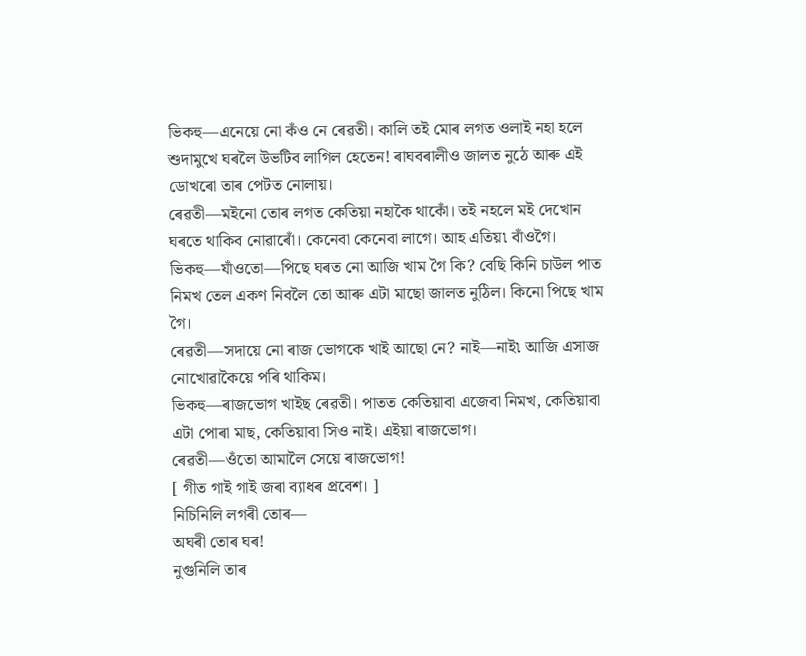ভিকহু—এনেয়ে নো কঁও নে ৰেৱতী। কালি তই মোৰ লগত ওলাই নহা হলে শুদামুখে ঘৰলৈ উভটিব লাগিল হেতেন! ৰাঘবৰালীও জালত নুঠে আৰু এই ডোখৰো তাৰ পেটত নোলায়।
ৰেৱতী—মইনো তোৰ লগত কেতিয়া নহাকৈ থাকোঁ। তই নহলে মই দেখোন ঘৰতে থাকিব নোৱাৰোঁ। কেনেবা কেনেবা লাগে। আহ এতিয়৷ বাঁওগৈ।
ভিকহু—যাঁওতো—পিছে ঘৰত নো আজি খাম গৈ কি? বেছি কিনি চাউল পাত নিমখ তেল একণ নিবলৈ তো আৰু এটা মাছো জালত নুঠিল। কিনো পিছে খাম গৈ।
ৰেৱতী—সদায়ে নো ৰাজ ভোগকে খাই আছো নে? নাই—নাই৷ আজি এসাজ নোখোৱাকৈয়ে পৰি থাকিম।
ভিকহু—ৰাজভোগ খাইছ ৰেৱতী। পাতত কেতিয়াবা এজেবা নিমখ, কেতিয়াবা এটা পোৰা মাছ, কেতিয়াবা সিও নাই। এইয়া ৰাজভোগ।
ৰেৱতী—ওঁতো আমালৈ সেয়ে ৰাজভোগ!
[ গীত গাই গাই জৰা ব্যাধৰ প্ৰবেশ। ]
নিচিনিলি লগৰী তোৰ—
অঘৰী তোৰ ঘৰ!
নুগুনিলি তাৰ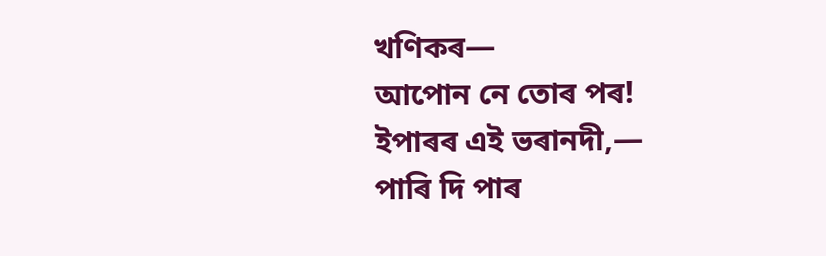খণিকৰ—
আপোন নে তোৰ পৰ!
ইপাৰৰ এই ভৰানদী,—
পাৰি দি পাৰ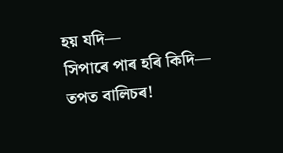হয় যদি—
সিপাৰে পাৰ হৰি কিদি—
তপত বালিচৰ!